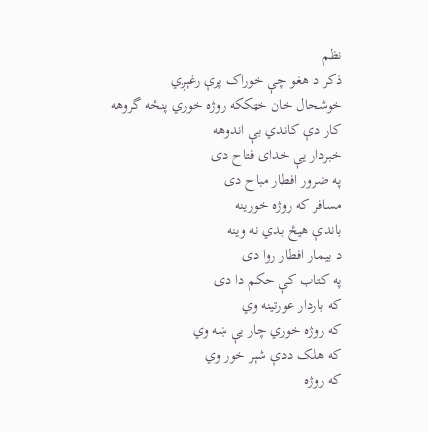نظم
ذکر د هغو چې خوراک پرې رغېږي
خوشحال خان خټککه روژه خوري پنځه گروهه
کار دې کاندي بې اندوهه
خبردار يې خدای فتاح دی
په ضرور افطار مباح دی
مسافر که روژه خورينه
باندې هيڅ بدي نه وينه
د بيمار افطار روا دی
په کتاب کې حکم دا دی
که باردار عورتينه وي
که روژه خوري چار يې ښه وي
که هلک ددې شېر خور وي
که روژه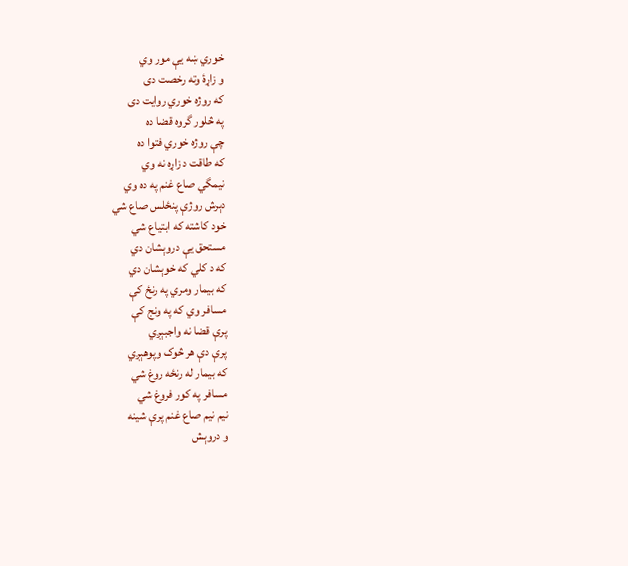خوري ښه يې مور وي
و زاړۀ وته رخصت دی
که روژه خوري روايت دی
په څلور گروه قضا ده
چې روژه خوري فتوا ده
که طاقت د زاړه نه وي
نيمگي صاع غنم په ده وي
دېرش روژې پنځلس صاع شي
خود کاشته که ابتياع شي
مستحق يې دروېشان دي
که د کلي که خوېشان دي
که بيمار ومري په رنځ کې
مسافر وي که په ونج کې
پرې قضا نه واجبېږي
پرې دې هر څوک وپوهېږي
که بيمار له رنځه روغ شي
مسافر په کور فروغ شي
نيم نيم صاع غنم پرې شينه
و دروېش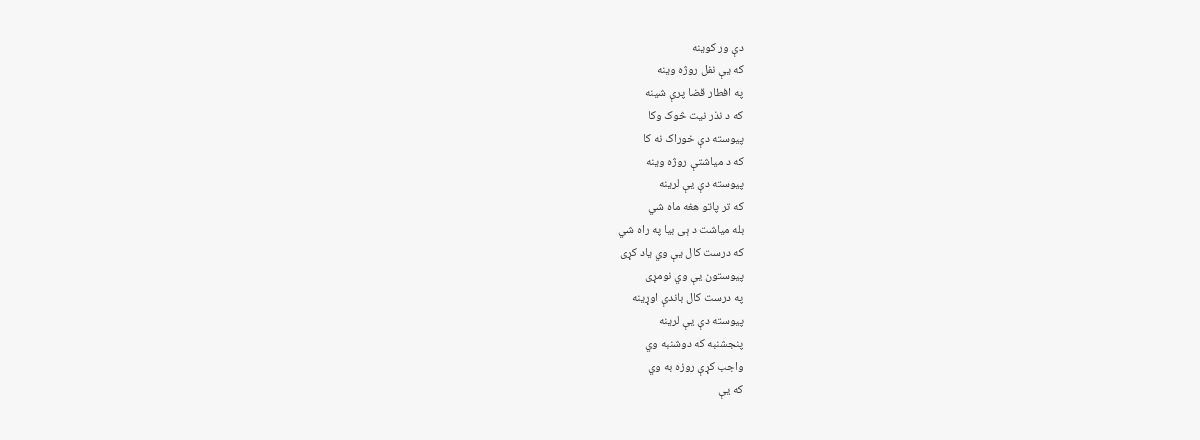دې ور کوينه
که يې نفل روژه وينه
په افطار قضا پرې شينه
که د نذر نيت څوک وکا
پيوسته دې خوراک نه کا
که د مياشتې روژه وينه
پيوسته دې يې لرينه
که تر پاتو هغه ماه شي
بله مياشت د ېی بيا په راه شي
که درست کال يې وي ياد کړی
پيوستون يې وي نومړی
په درست کال باندې اوړينه
پيوسته دې يې لرينه
پنجشنبه که دوشنبه وي
واجب کړې روزه به وي
که يې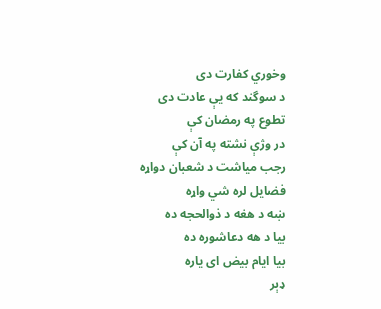وخوري کفارت دی
د سوگند که يې عادت دی
تطوع په رمضان کې
در وژې نشته په آن کې
رجب مياشت د شعبان دواړه
فضايل لره شي واړه
ښه د هغه د ذوالحجه ده
بيا د هه دعاشوره ده
بيا ايام بيض ای ياره
ډېر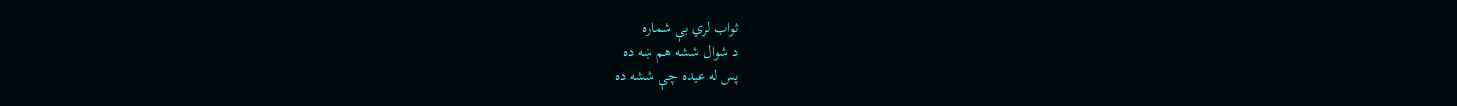ثواب لري بې شماره
د شوال ششه هم ښه ده
پس له عيده چې ششه ده